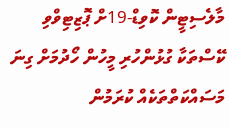މާލެސިޓީން ކޮވިޑް-19ށް ޕޮޒިޓިވްވި ކޭސްތަކާ ގުޅުންހުރި މީހުން ހޯދުމަށް ގިނަ މަސައްކަތްތަކެއް ކުރަމުން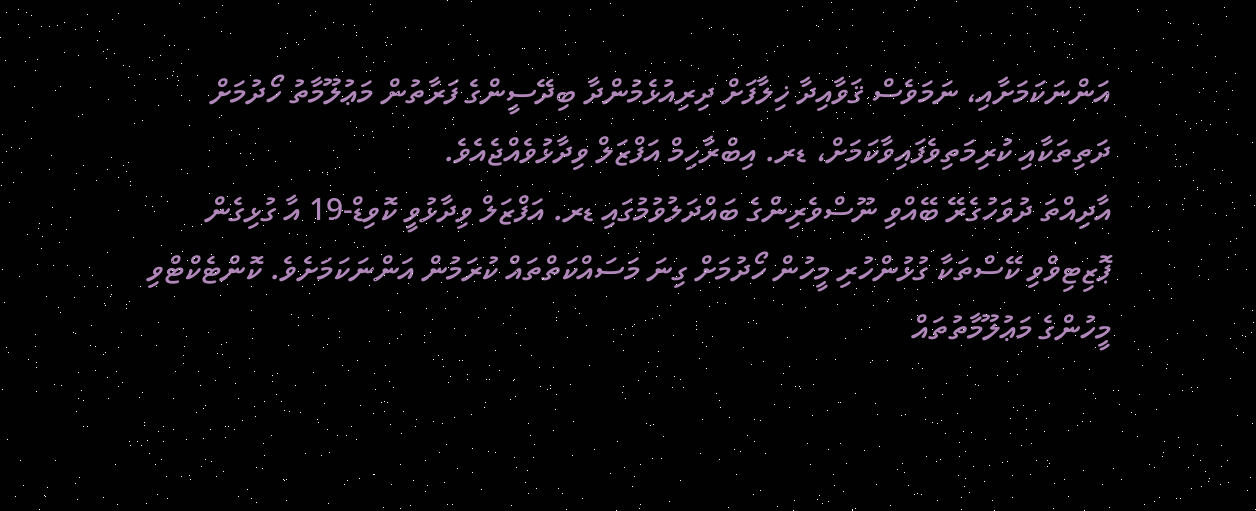އަންނަކަމަށާއި، ނަމަވެސް ޤަވާއިދާ ޚިލާފަށް ދިރިއުޅެމުންދާ ބިދޭސީންގެ ފަރާތުން މަޢުލޫމާތު ހޯދުމަށް ދަތިތަކާއި ކުރިމަތިވެފައިވާކަމަށް، ޑރ. އިބްރާހިމް އަފްޒަލް ވިދާޅުވެއްޖެއެވެ.
އާދިއްތަ ދުވަހުގެރޭ ބޭއްވި ނޫސްވެރިންގެ ބައްދަލުވުމުގައި ޑރ. އަފްޒަލް ވިދާޅުވީ ކޮވިޑް-19 އާ ގުޅިގެން ޕޮޒިޓިވްވި ކޭސްތަކާ ގުޅުންހުރި މީހުން ހޯދުމަށް ގިނަ މަސައްކަތްތައް ކުރަމުން އަންނަކަމަށެވެ. ކޮންޓެކްޓްވި މީހުންގެ މަޢުލޫމާތުތައް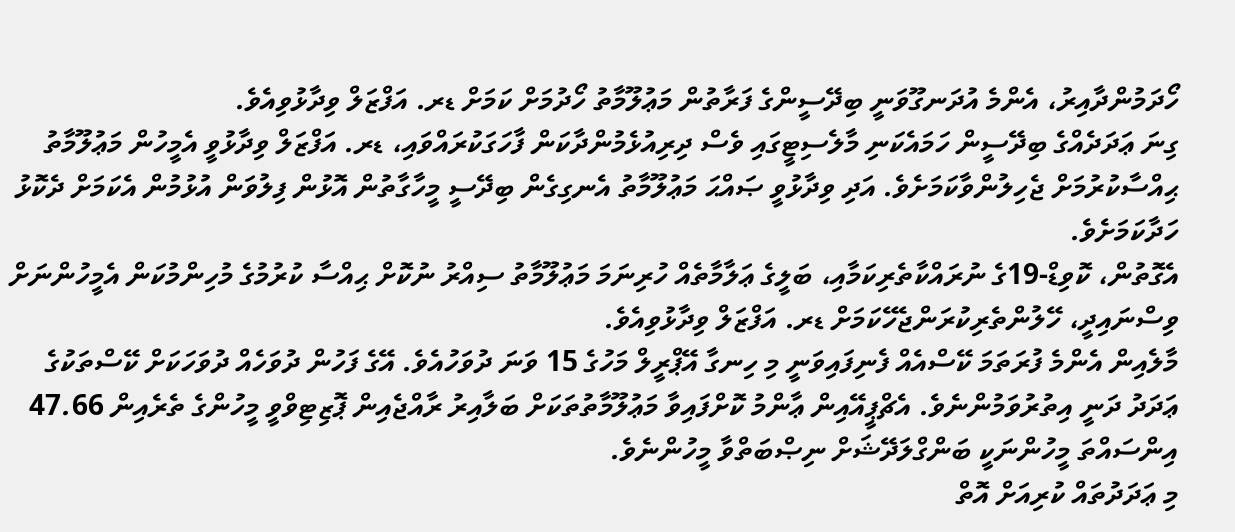ހޯދަމުންދާއިރު، އެންމެ އުދަނގޫވަނީ ބިދޭސީންގެ ފަރާތުން މަޢުލޫމާތު ހޯދުމަށް ކަމަށް ޑރ. އަފްޒަލް ވިދާޅުވިއެވެ.
ގިނަ ޢަދަދެއްގެ ބިދޭސީން ހަމައެކަނި މާލެސިޓީގައި ވެސް ދިރިއުޅެމުންދާކަން ފާހަގަކުރައްވައި، ޑރ. އަފްޒަލް ވިދާޅުވީ އެމީހުން މަޢުލޫމާތު ޙިއްސާކުރުމަށް ޖެހިލުންވާކަމަށެވެ. އަދި ވިދާޅުވީ ޞައްޙަ މަޢުލޫމާތު އެނގިގެން ބިދޭސީ މީހާގާތުން އޮޅުން ފިލުވަން އުޅުމުން އެކަމަށް ދެކޮޅު ހަދާކަމަށެވެ.
އެގޮތުން، ކޮވިޑް-19ގެ ނުރައްކާތެރިކަމާއި، ބަލީގެ ޢަލާމާތެއް ހުރިނަމަ މަޢުލޫމާތު ސިއްރު ނުކޮށް ޙިއްސާ ކުރުމުގެ މުހިންމުކަން އެމީހުންނަށް ވިސްނައިދީ، ހޭލުންތެރިކުރަންޖެހޭކަމަށް ޑރ. އަފްޒަލް ވިދާޅުވިއެވެ.
މާލެއިން އެންމެ ފުރަތަމަ ކޭސްއެއް ފެނިފައިވަނީ މި ހިނގާ އޭޕްރީލް މަހުގެ 15 ވަނަ ދުވަހުއެވެ. އޭގެ ފަހުން ދުވަހެއް ދުވަހަކަށް ކޭސްތަކުގެ ޢަދަދު ދަނީ އިތުރުވަމުންނެވެ. އެޗްޕީއޭއިން ޢާންމު ކޮށްފައިވާ މަޢުލޫމާތުތަކަށް ބަލާއިރު ރާއްޖެއިން ޕޮޒިޓިވްވީ މީހުންގެ ތެރެއިން 47.66 އިންސައްތަ މީހުންނަކީ ބަންގްލަދޭޝަށް ނިޞްބަތްވާ މީހުންނެވެ.
މި ޢަދަދުތައް ކުރިއަށް އޮތް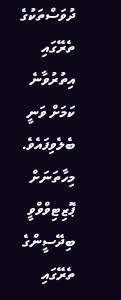ދުވަސްތަކުގެ ތެރޭގައި އިތުރުވާނެ ކަމަށް ވަނީ ބެލެވިފައެވެ. މިހާތަނަށް ޕޮޒިޓިވްވްވީ ބިދޭސީންގެ ތެރޭގައި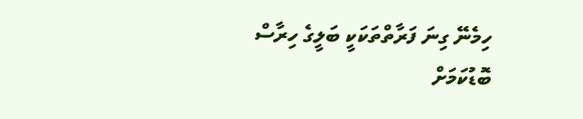ހިމެނޭ ގިނަ ފަރާތްތަކަކީ ބަލީގެ ހިރާސް ބޮޑުކަމަށް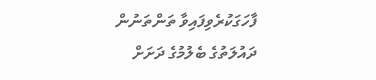ފާހަގަކުރެވިފައިވާ ތަންތަނުން ދައުލަތުގެ ބެލުމުގެ ދަށަށް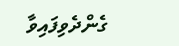ގެންދެވިފައިވާ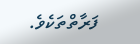ފަރާތްތަކެވެ.